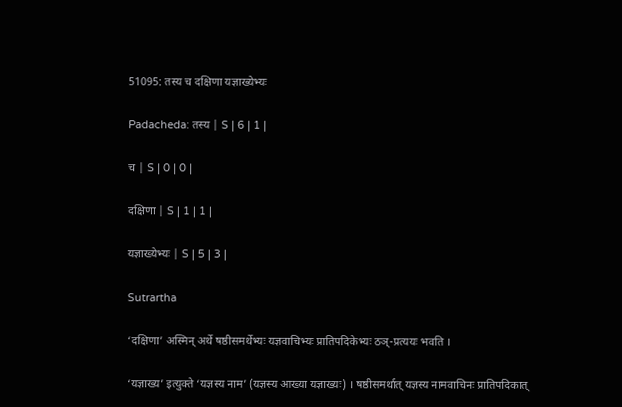51095: तस्य च दक्षिणा यज्ञाख्येभ्यः

Padacheda: तस्य | S | 6 | 1 |

च | S | 0 | 0 |

दक्षिणा | S | 1 | 1 |

यज्ञाख्येभ्यः | S | 5 | 3 |

Sutrartha

‘दक्षिणा’ अस्मिन् अर्थे षष्ठीसमर्थेभ्यः यज्ञवाचिभ्यः प्रातिपदिकेभ्यः ठञ्-प्रत्ययः भवति ।

‘यज्ञाख्य’ इत्युक्ते ‘यज्ञस्य नाम’ (यज्ञस्य आख्या यज्ञाख्यः) । षष्ठीसमर्थात् यज्ञस्य नामवाचिनः प्रातिपदिकात्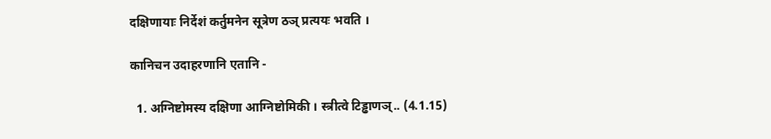दक्षिणायाः निर्देशं कर्तुमनेन सूत्रेण ठञ् प्रत्ययः भवति ।

कानिचन उदाहरणानि एतानि -

  1. अग्निष्टोमस्य दक्षिणा आग्निष्टोमिकी । स्त्रीत्वे टिड्ढाणञ्.. (4.1.15)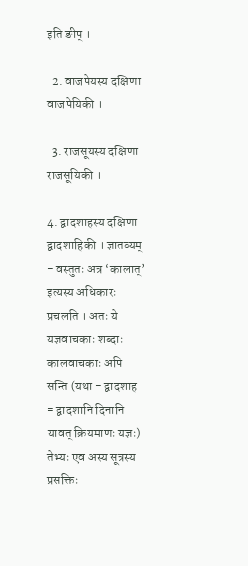इति ङीप् ।

  2. वाजपेयस्य दक्षिणा वाजपेयिकी ।

  3. राजसूयस्य दक्षिणा राजसूयिकी ।

4. द्वादशाहस्य दक्षिणा द्वादशाहिकी । ज्ञातव्यम् - वस्तुतः अत्र ‘कालात्’ इत्यस्य अधिकारः प्रचलति । अतः ये यज्ञवाचकाः शब्दाः कालवाचकाः अपि सन्ति (यथा - द्वादशाह = द्वादशानि दिनानि यावत् क्रियमाणः यज्ञः) तेभ्यः एव अस्य सूत्रस्य प्रसक्तिः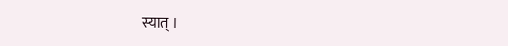स्यात् ।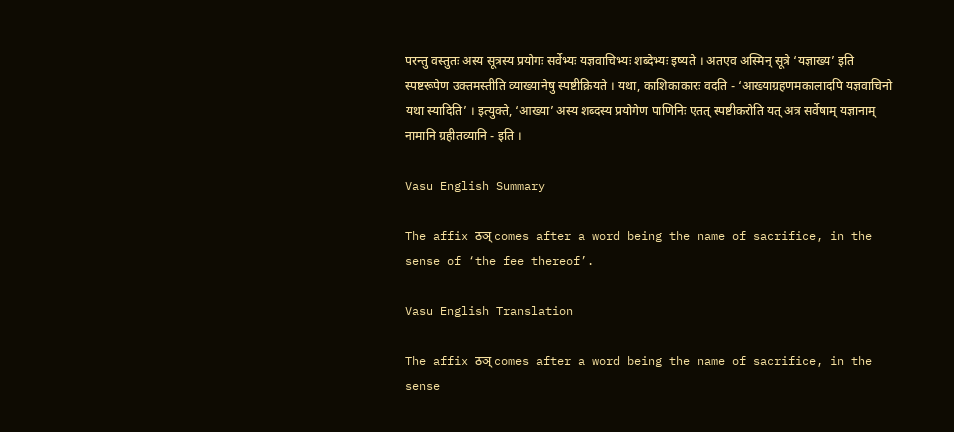परन्तु वस्तुतः अस्य सूत्रस्य प्रयोगः सर्वेभ्यः यज्ञवाचिभ्यः शब्देभ्यः इष्यते । अतएव अस्मिन् सूत्रे ‘यज्ञाख्य’ इति स्पष्टरूपेण उक्तमस्तीति व्याख्यानेषु स्पष्टीक्रियते । यथा, काशिकाकारः वदति - ‘आख्याग्रहणमकालादपि यज्ञवाचिनो यथा स्यादिति’ । इत्युक्ते, ‘आख्या’ अस्य शब्दस्य प्रयोगेण पाणिनिः एतत् स्पष्टीकरोति यत् अत्र सर्वेषाम् यज्ञानाम् नामानि ग्रहीतव्यानि - इति ।

Vasu English Summary

The affix ठञ् comes after a word being the name of sacrifice, in the sense of ‘the fee thereof’.

Vasu English Translation

The affix ठञ् comes after a word being the name of sacrifice, in the sense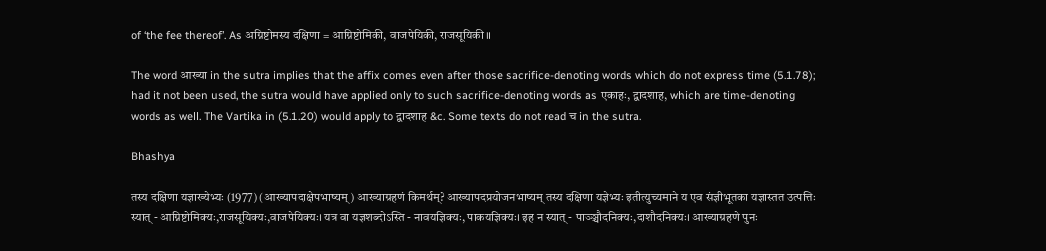of ‘the fee thereof’. As अग्निष्टोमस्य दक्षिणा = आग्निष्टोमिकी, वाजपेयिकी, राजसूयिकी ॥

The word आख्या in the sutra implies that the affix comes even after those sacrifice-denoting words which do not express time (5.1.78); had it not been used, the sutra would have applied only to such sacrifice-denoting words as एकाहः, द्वादशाह, which are time-denoting words as well. The Vartika in (5.1.20) would apply to द्वादशाह &c. Some texts do not read च in the sutra.

Bhashya

तस्य दक्षिणा यज्ञाख्येभ्यः (1977) (आख्यापदाक्षेपभाष्यम्) आख्याग्रहणं किमर्थम्? आख्यापदप्रयोजनभाष्यम् तस्य दक्षिणा यज्ञेभ्यः इतीत्युच्यमाने य एव संज्ञीभूतका यज्ञास्तत उत्पत्तिः स्यात् - आग्निष्टोमिक्यः,राजसूयिक्यः,वाजपेयिक्यः। यत्र वा यज्ञशब्दोऽस्ति - नावयज्ञिक्यः, पाकयज्ञिक्यः। इह न स्यात् - पाञ्ञ्चौदनिक्यः,दाशौदनिक्यः। आख्याग्रहणे पुनः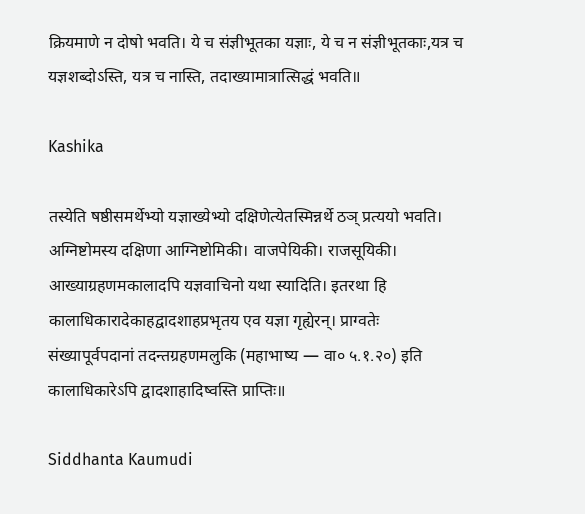क्रियमाणे न दोषो भवति। ये च संज्ञीभूतका यज्ञाः, ये च न संज्ञीभूतकाः,यत्र च यज्ञशब्दोऽस्ति, यत्र च नास्ति, तदाख्यामात्रात्सिद्धं भवति॥

Kashika

तस्येति षष्ठीसमर्थेभ्यो यज्ञाख्येभ्यो दक्षिणेत्येतस्मिन्नर्थे ठञ् प्रत्ययो भवति। अग्निष्टोमस्य दक्षिणा आग्निष्टोमिकी। वाजपेयिकी। राजसूयिकी। आख्याग्रहणमकालादपि यज्ञवाचिनो यथा स्यादिति। इतरथा हि कालाधिकारादेकाहद्वादशाहप्रभृतय एव यज्ञा गृह्येरन्। प्राग्वतेः संख्यापूर्वपदानां तदन्तग्रहणमलुकि (महाभाष्य — वा० ५.१.२०) इति कालाधिकारेऽपि द्वादशाहादिष्वस्ति प्राप्तिः॥

Siddhanta Kaumudi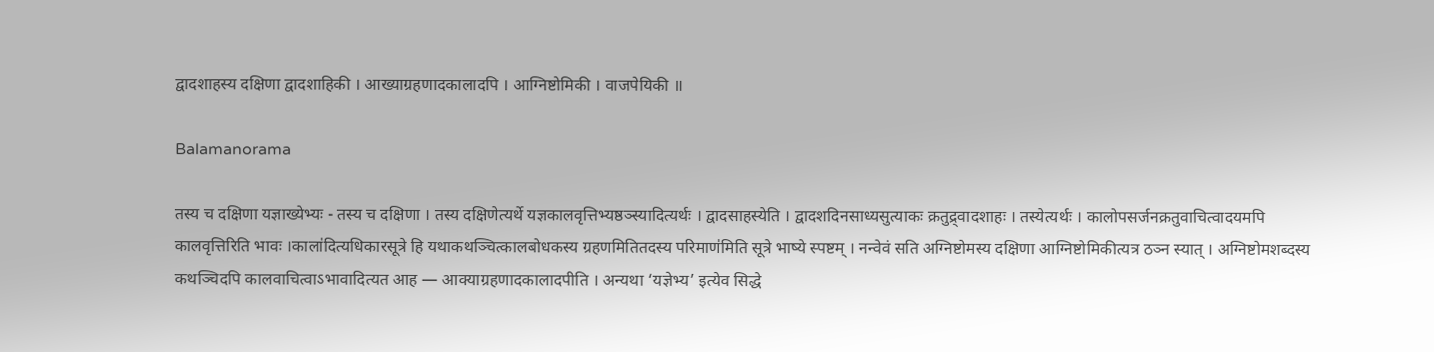द्वादशाहस्य दक्षिणा द्वादशाहिकी । आख्याग्रहणादकालादपि । आग्निष्टोमिकी । वाजपेयिकी ॥

Balamanorama

तस्य च दक्षिणा यज्ञाख्येभ्यः - तस्य च दक्षिणा । तस्य दक्षिणेत्यर्थे यज्ञकालवृत्तिभ्यष्ठञ्स्यादित्यर्थः । द्वादसाहस्येति । द्वादशदिनसाध्यसुत्याकः क्रतुद्र्वादशाहः । तस्येत्यर्थः । कालोपसर्जनक्रतुवाचित्वादयमपि कालवृत्तिरिति भावः ।काला॑दित्यधिकारसूत्रे हि यथाकथञ्चित्कालबोधकस्य ग्रहणमितितदस्य परिमाण॑मिति सूत्रे भाष्ये स्पष्टम् । नन्वेवं सति अग्निष्टोमस्य दक्षिणा आग्निष्टोमिकीत्यत्र ठञ्न स्यात् । अग्निष्टोमशब्दस्य कथञ्चिदपि कालवाचित्वाऽभावादित्यत आह — आक्याग्रहणादकालादपीति । अन्यथा ‘यज्ञेभ्य’ इत्येव सिद्धे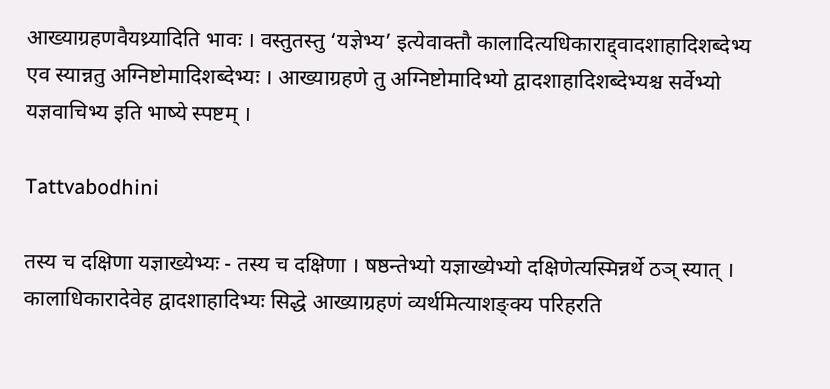आख्याग्रहणवैयथ्र्यादिति भावः । वस्तुतस्तु ‘यज्ञेभ्य’ इत्येवाक्तौ कालादित्यधिकाराद्द्वादशाहादिशब्देभ्य एव स्यान्नतु अग्निष्टोमादिशब्देभ्यः । आख्याग्रहणे तु अग्निष्टोमादिभ्यो द्वादशाहादिशब्देभ्यश्च सर्वेभ्यो यज्ञवाचिभ्य इति भाष्ये स्पष्टम् ।

Tattvabodhini

तस्य च दक्षिणा यज्ञाख्येभ्यः - तस्य च दक्षिणा । षष्ठन्तेभ्यो यज्ञाख्येभ्यो दक्षिणेत्यस्मिन्नर्थे ठञ् स्यात् । कालाधिकारादेवेह द्वादशाहादिभ्यः सिद्धे आख्याग्रहणं व्यर्थमित्याशङ्क्य परिहरति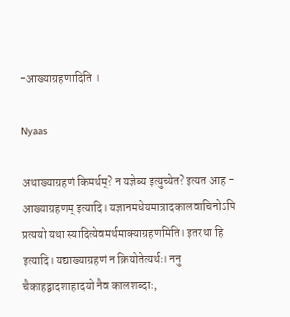-आख्याग्रहणादिति ।

Nyaas

अथाख्याग्रहणं किमर्थम्? न यज्ञेब्य इत्युच्येत? इत्यत आह - आख्याग्रहणम् इत्यादि। यज्ञानमधेयमात्रादकालवाचिनोऽपि प्रत्ययो यथा स्यादित्येवमर्थमाक्याग्रहणमिति। इतरथा हि इत्यादि। यद्याख्याग्रहणं न क्रियोतेत्यर्थः। ननु चैकाहद्वादशाहादयो नैव कालशब्दाः,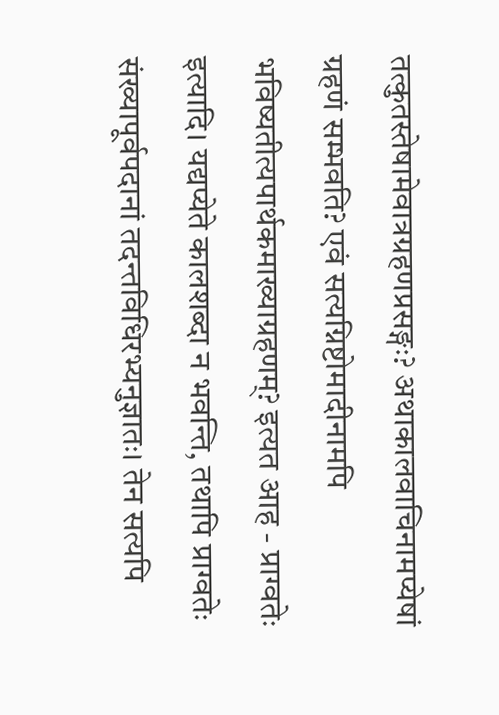तत्कुतस्तेषामेवात्रग्रहणप्रसङ्गः? अथाकालवाचिनामप्येषां ग्रहणं सम्भवति? एवं सत्यग्निष्टोमादीनामपि भविष्यतीत्यपार्थकमाख्याग्रहणम्? इत्यत आह - प्राग्वतेः इत्यादि। यद्यप्येते कालशब्दा न भवन्ति, तथापि प्राग्वतेः संख्यापूर्वपदानां तदन्तविधिरभ्यनुज्ञातः। तेन सत्यपि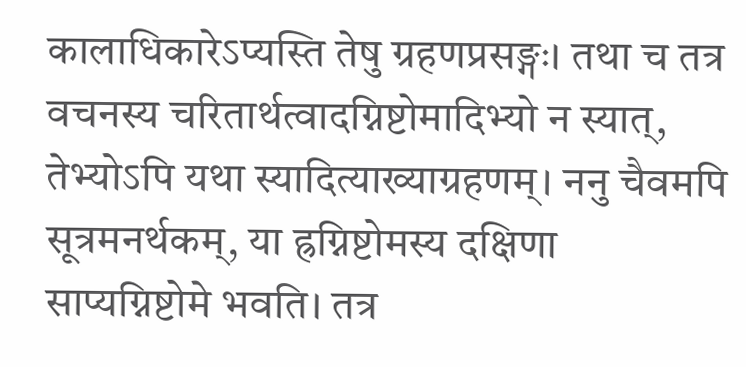कालाधिकारेऽप्यस्ति तेषु ग्रहणप्रसङ्गः। तथा च तत्र वचनस्य चरितार्थत्वादग्निष्टोमादिभ्यो न स्यात्, तेभ्योऽपि यथा स्यादित्याख्याग्रहणम्। ननु चैवमपि सूत्रमनर्थकम्, या ह्रग्निष्टोमस्य दक्षिणा साप्यग्निष्टोमे भवति। तत्र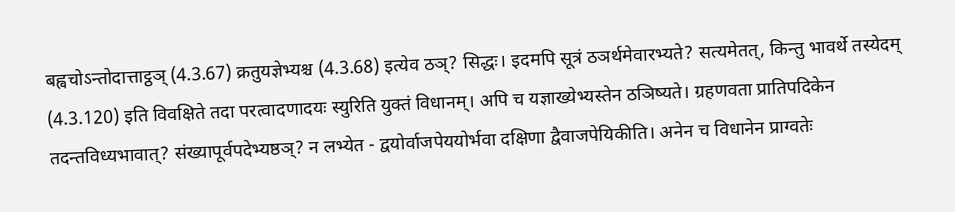बह्वचोऽन्तोदात्ताट्ठञ् (4.3.67) क्रतुयज्ञेभ्यश्च (4.3.68) इत्येव ठञ्? सिद्धः। इदमपि सूत्रं ठञर्थमेवारभ्यते? सत्यमेतत्, किन्तु भावर्थे तस्येदम् (4.3.120) इति विवक्षिते तदा परत्वादणादयः स्युरिति युक्तं विधानम्। अपि च यज्ञाख्येभ्यस्तेन ठञिष्यते। ग्रहणवता प्रातिपदिकेन तदन्तविध्यभावात्? संख्यापूर्वपदेभ्यष्ठञ्? न लभ्येत - द्वयोर्वाजपेययोर्भवा दक्षिणा द्वैवाजपेयिकीति। अनेन च विधानेन प्राग्वतेः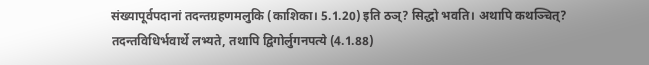संख्यापूर्वपदानां तदन्तग्रहणमलुकि (काशिका। 5.1.20) इति ठञ्? सिद्धो भवति। अथापि कथञ्चित्? तदन्तविधिर्भवार्थे लभ्यते, तथापि द्विगोर्लुगनपत्ये (4.1.88)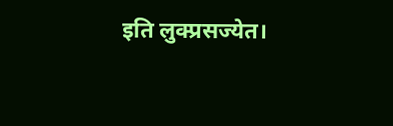इति लुक्प्रसज्येत।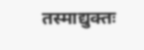तस्माद्युक्तः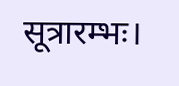सूत्रारम्भः।